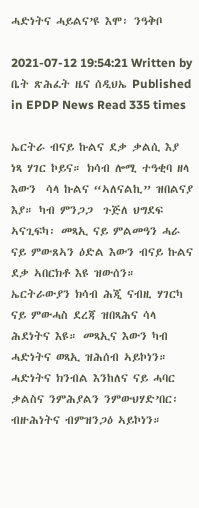ሓድነትና ሓይልና’ዩ እሞ፡ ንዓቅቦ

2021-07-12 19:54:21 Written by  ቤት ጽሕፈት ዜና ሰዲህኤ Published in EPDP News Read 335 times

ኤርትራ ብናይ ኩልና ደቃ ቃልሲ እያ  ነጻ ሃገር ኮይና። ክሳብ ሎሚ ተዓቂባ ዘላ እውን  ሳላ ኩልና “ኣለናልኪ” ዝበልናያ እያ። ካብ ምንጋጋ  ጉጅለ ህግደፍ ኣናጊፍካ፡ መጻኢ ናይ ምልመዓን ሓራ ናይ ምውጸኣን ዕድል እውን ብናይ ኩልና ደቃ ኣበርክቶ እዩ ዝውሰን። ኤርትራውያን ክሳብ ሕጂ ናብዚ ሃገርካ ናይ ምውሓስ ደረጃ ዝበጻሕና ሳላ ሕደነትና እዩ። መጻኢና እውን ካብ ሓድነትና ወጻኢ ዝሕሰብ ኣይኮነን። ሓድነትና ክንብል እንከለና ናይ ሓባር ቃልስና ንምሕያልን ንምውህሃድ’በር፡ ብዙሕነትና ብምዝንጋዕ ኣይኮነን።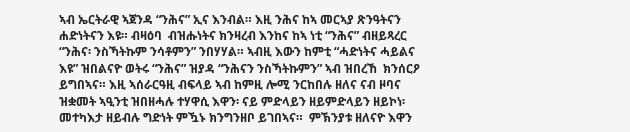ኣብ ኤርትራዊ ኣጀንዳ “ንሕና” ኢና እንብል። እዚ ንሕና ከኣ መርኣያ ጽንዓትናን ሐድነትናን እዩ። ብዛዕባ  ብዝሑነትና ክንዛረብ እንከና ከኣ ነቲ “ንሕና” ብዘይጻረር “ንሕና፡ ንስኻትኩም ንሳቶምን” ንበሃሃል። ኣብዚ እውን ከምቲ “ሓድነትና ሓይልና እዩ” ዝበልናዮ ወትሩ “ንሕና” ዝያዳ “ንሕናን ንስኻትኩምን” ኣብ ዝበረኸ  ክንሰርዖ ይግበኣና። እዚ ኣሰራርዓዚ ብፍላይ ኣብ ከምዚ ሎሚ ንርከበሉ ዘለና ናብ ዞባና ዝቋመት ኣዒንቲ ዝበዘሓሉ ተሃዋሲ እዋን፡ ናይ ምድላይን ዘይምድላይን ዘይኮነ፡ መተካእታ ዘይብሉ ግድነት ምዃኑ ክንግንዘቦ ይገበኣና።  ምኽንያቱ ዘለናዮ እዋን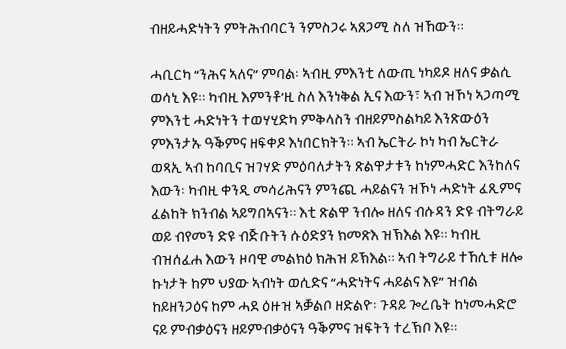ብዘይሓድነትን ምትሕብባርን ንምስጋሩ ኣጸጋሚ ስለ ዝኸውን።

ሓቢርካ “ንሕና ኣለና” ምባል፡ ኣብዚ ምእንቲ ለውጢ ነካይዶ ዘለና ቃልሲ ወሳኒ እዩ። ካብዚ እምንቶ’ዚ ስለ እንነቅል ኢና እውን፣ ኣብ ዝኾነ ኣጋጣሚ ምእንቲ ሓድነትን ተወሃሂድካ ምቅላስን ብዘይምስልካይ እንጽውዕን ምእንታኡ ዓቕምና ዘፍቀዶ እነበርክትን። ኣብ ኤርትራ ኮነ ካብ ኤርትራ ወጻኢ ኣብ ከባቢና ዝገሃድ ምዕባለታትን ጽልዋታቱን ከነምሓድር እንከለና እውን፡ ካብዚ ቀንዲ መሳሪሕናን ምንጪ ሓይልናን ዝኾነ ሓድነት ፈጺምና ፈልከት ክንብል ኣይግበኣናን። እቲ ጽልዋ ንብሎ ዘለና ብሱዳን ድዩ ብትግራይ ወይ ብየመን ድዩ ብጅቡትን ሱዕድያን ክመጽእ ዝኽእል እዩ። ካብዚ ብዝሰፈሐ እውን ዞባዊ መልክዕ ክሕዝ ይኽእል። ኣብ ትግራይ ተኸሲቱ ዘሎ ኩነታት ከም ህያው ኣብነት ወሲድና “ሓድነትና ሓይልና እዩ” ዝብል ከይዘንጋዕና ከም ሓደ ዕዙዝ ኣቓልቦ ዘድልዮ፡ ጉዳይ ጐረቤት ከነመሓድሮ ናይ ምብቃዕናን ዘይምብቃዕናን ዓቕምና ዝፍትን ተረኽቦ እዩ።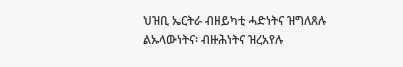ህዝቢ ኤርትራ ብዘይካቲ ሓድነትና ዝግለጸሉ ልኡላውነትና፡ ብዙሕነትና ዝረአየሉ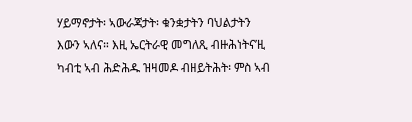ሃይማኖታት፡ ኣውራጃታት፡ ቁንቋታትን ባህልታትን እውን ኣለና። እዚ ኤርትራዊ መግለጺ ብዙሕነትና’ዚ ካብቲ ኣብ ሕድሕዱ ዝዛመዶ ብዘይትሕት፡ ምስ ኣብ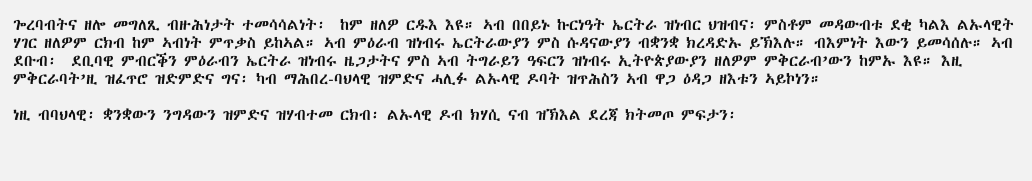ጐረባብትና ዘሎ መግለጺ ብዙሕነታት ተመሳሳልነት፡  ከም ዘለዎ ርዱእ እዩ። ኣብ በበይኑ ኩርነዓት ኤርትራ ዝነብር ህዝብና፡ ምስቶም መዳውብቱ ደቂ ካልእ ልኡላዊት ሃገር ዘለዎም ርክብ ከም ኣብነት ምጥቃስ ይከኣል። ኣብ ምዕራብ ዝነብሩ ኤርትራውያን ምስ ሱዳናውያን ብቋንቋ ክረዳድኡ ይኽእሉ። ብእምነት እውን ይመሳሰሉ። ኣብ ደቡብ፡  ደቢባዊ ምብርቕን ምዕራብን ኤርትራ ዝነብሩ ዜጋታትና ምስ ኣብ ትግራይን ዓፍርን ዝነብሩ ኢትዮጵያውያን ዘለዎም ምቅርራብ’ውን ከምኡ እዩ። እዚ ምቅርራባት’ዚ ዝፈጥሮ ዝድምድና ግና፡ ካብ ማሕበረ-ባህላዊ ዝምድና ሓሊፉ ልኡላዊ ዶባት ዝጥሕስን ኣብ ዋጋ ዕዳጋ ዘእቱን ኣይኮነን።

ነዚ ብባህላዊ፡ ቋንቋውን ንግዳውን ዝምድና ዝሃብተመ ርክብ፡ ልኡላዊ ዶብ ክሃሲ ናብ ዝኽእል ደረጃ ክትመጦ ምፍታን፡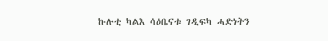ኩሉቲ ካልእ ሳዕቤናቱ ገዲፍካ ሓድነትን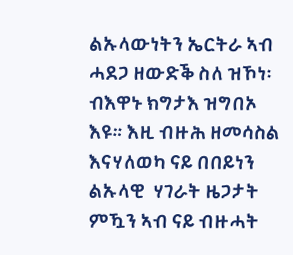ልኡላውነትን ኤርትራ ኣብ ሓደጋ ዘውድቕ ስለ ዝኾነ፡ ብእዋኑ ክግታእ ዝግበኦ እዩ። እዚ ብዙሕ ዘመሳስል እናሃለወካ ናይ በበይነን ልኡላዊ  ሃገራት ዜጋታት ምዃን ኣብ ናይ ብዙሓት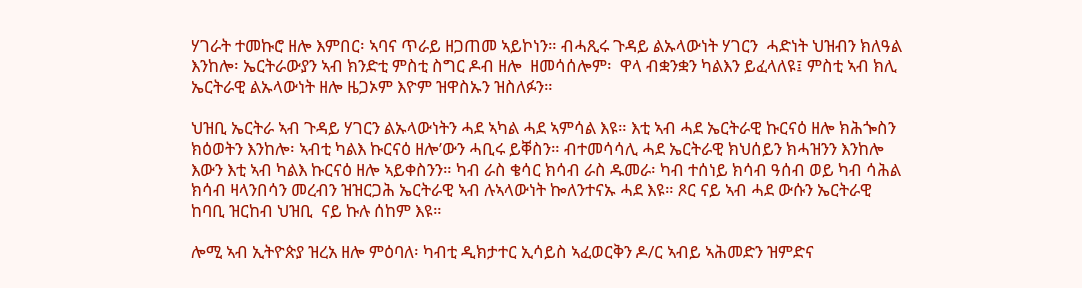ሃገራት ተመኩሮ ዘሎ እምበር፡ ኣባና ጥራይ ዘጋጠመ ኣይኮነን። ብሓጺሩ ጉዳይ ልኡላውነት ሃገርን  ሓድነት ህዝብን ክለዓል እንከሎ፡ ኤርትራውያን ኣብ ክንድቲ ምስቲ ስግር ዶብ ዘሎ  ዘመሳሰሎም፡  ዋላ ብቋንቋን ካልእን ይፈላለዩ፤ ምስቲ ኣብ ክሊ ኤርትራዊ ልኡላውነት ዘሎ ዜጋኦም እዮም ዝዋስኡን ዝስለፉን።

ህዝቢ ኤርትራ ኣብ ጉዳይ ሃገርን ልኡላውነትን ሓደ ኣካል ሓደ ኣምሳል እዩ። እቲ ኣብ ሓደ ኤርትራዊ ኩርናዕ ዘሎ ክሕጐስን ክዕወትን እንከሎ፡ ኣብቲ ካልእ ኩርናዕ ዘሎ’ውን ሓቢሩ ይቐስን። ብተመሳሳሊ ሓደ ኤርትራዊ ክህሰይን ክሓዝንን እንከሎ እውን እቲ ኣብ ካልእ ኩርናዕ ዘሎ ኣይቀስንን። ካብ ራስ ቄሳር ክሳብ ራስ ዱመራ፡ ካብ ተሰነይ ክሳብ ዓሰብ ወይ ካብ ሳሕል ክሳብ ዛላንበሳን መረብን ዝዝርጋሕ ኤርትራዊ ኣብ ሉኣላውነት ኰለንተናኡ ሓደ እዩ። ጾር ናይ ኣብ ሓደ ውሱን ኤርትራዊ ከባቢ ዝርከብ ህዝቢ  ናይ ኩሉ ሰከም እዩ።

ሎሚ ኣብ ኢትዮጵያ ዝረአ ዘሎ ምዕባለ፡ ካብቲ ዲክታተር ኢሳይስ ኣፈወርቅን ዶ/ር ኣብይ ኣሕመድን ዝምድና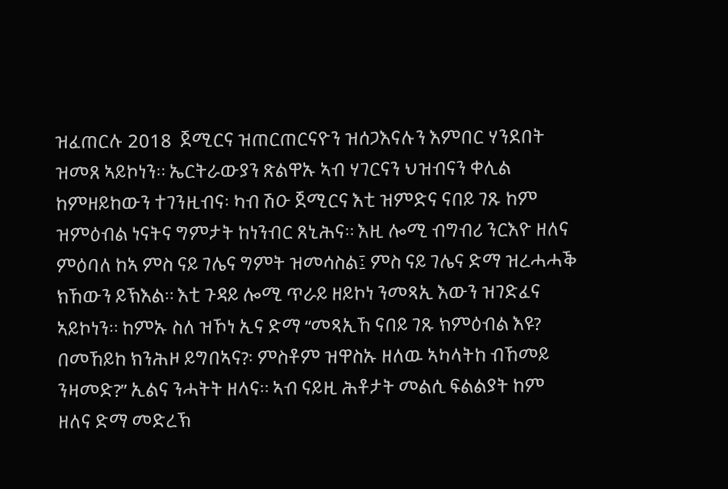ዝፈጠርሉ 2018  ጀሚርና ዝጠርጠርናዮን ዝሰጋእናሉን እምበር ሃንደበት ዝመጸ ኣይኮነን። ኤርትራውያን ጽልዋኡ ኣብ ሃገርናን ህዝብናን ቀሊል ከምዘይከውን ተገንዚብና፡ ካብ ሽዑ ጀሚርና እቲ ዝምድና ናበይ ገጹ ከም ዝምዕብል ነናትና ግምታት ከነንብር ጸኒሕና። እዚ ሎሚ ብግብሪ ንርእዮ ዘለና ምዕባለ ከኣ ምስ ናይ ገሌና ግምት ዝመሳስል፤ ምስ ናይ ገሌና ድማ ዝረሓሓቕ ክኸውን ይኽእል። እቲ ጉዳይ ሎሚ ጥራይ ዘይኮነ ንመጻኢ እውን ዝገድፈና ኣይኮነን። ከምኡ ስለ ዝኾነ ኢና ድማ “መጻኢኸ ናበይ ገጹ ክምዕብል እዩ? በመኸይከ ክንሕዞ ይግበኣና?፡ ምስቶም ዝዋስኡ ዘለዉ ኣካላትከ ብኸመይ ንዛመድ?” ኢልና ንሓትት ዘላና። ኣብ ናይዚ ሕቶታት መልሲ ፍልልያት ከም ዘለና ድማ መድረኽ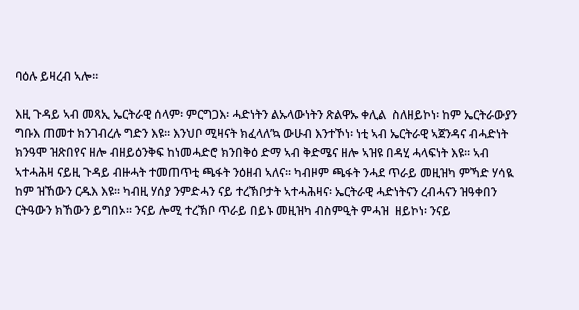ባዕሉ ይዛረብ ኣሎ።

እዚ ጉዳይ ኣብ መጻኢ ኤርትራዊ ሰላም፡ ምርግጋእ፡ ሓድነትን ልኡላውነትን ጽልዋኡ ቀሊል  ስለዘይኮነ፡ ከም ኤርትራውያን ግቡእ ጠመተ ክንገብረሉ ግድን እዩ። እንህቦ ሚዛናት ክፈላለ’ኳ ውሁብ እንተኾነ፡ ነቲ ኣብ ኤርትራዊ ኣጀንዳና ብሓድነት ክንዓሞ ዝጽበየና ዘሎ ብዘይዕንቅፍ ከነመሓድሮ ክንበቅዕ ድማ ኣብ ቅድሜና ዘሎ ኣዝዩ በዳሂ ሓላፍነት እዩ። ኣብ ኣተሓሕዛ ናይዚ ጉዳይ ብዙሓት ተመጠጥቲ ጫፋት ንዕዘብ ኣለና። ካብዞም ጫፋት ንሓደ ጥራይ መዚዝካ ምኻድ ሃሳዪ ከም ዝኸውን ርዱእ እዩ። ካብዚ ሃሰያ ንምድሓን ናይ ተረኽቦታት ኣተሓሕዛና፡ ኤርትራዊ ሓድነትናን ረብሓናን ዝዓቀበን ርትዓውን ክኸውን ይግበኦ። ንናይ ሎሚ ተረኽቦ ጥራይ በይኑ መዚዝካ ብስምዒት ምሓዝ  ዘይኮነ፡ ንናይ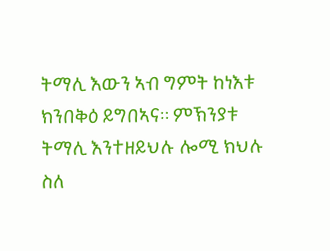ትማሊ እውን ኣብ ግምት ከነእቱ ክንበቅዕ ይግበኣና። ምኽንያቱ ትማሊ እንተዘይህሉ ሎሚ ክህሉ ስለ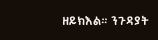ዘይክእል። ንጉዳያት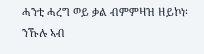ሓንቲ ሓረግ ወይ ቃል ብምምዛዝ ዘይኮነ፡ ንኹሉ ኣብ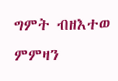ግምት ብዘእተወ ምምዛን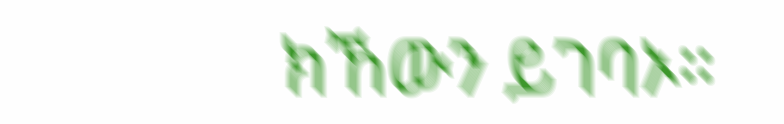ክኸውን ይገባኦ።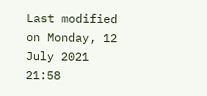Last modified on Monday, 12 July 2021 21:58